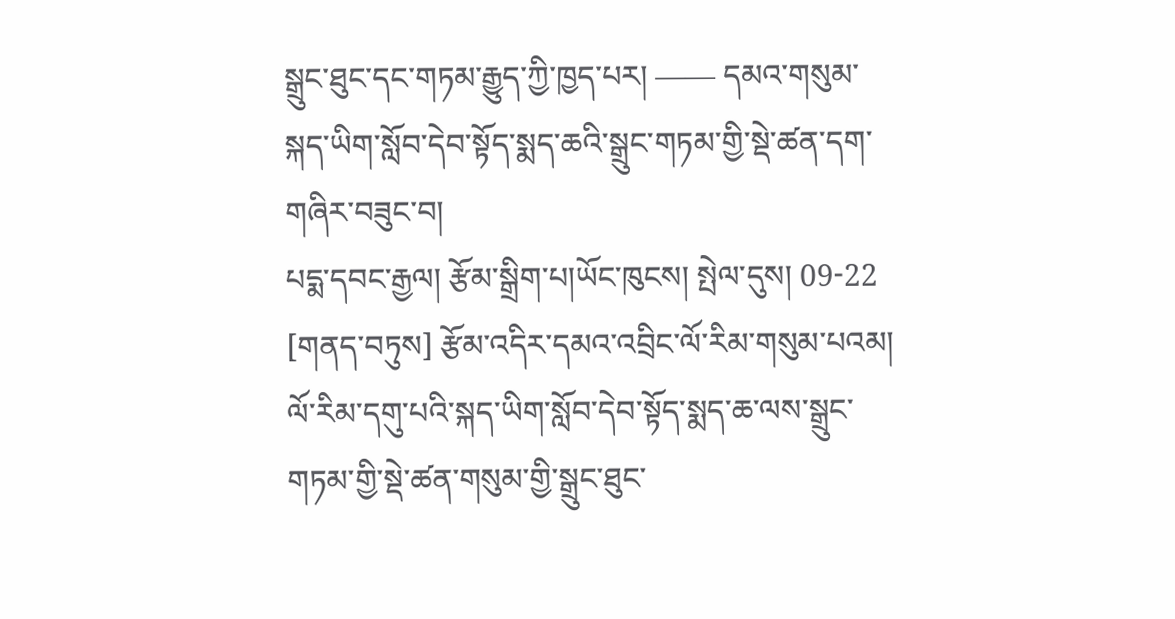སྒྲུང་ཐུང་དང་གཏམ་རྒྱུད་ཀྱི་ཁྱད་པར། —— དམའ་གསུམ་སྐད་ཡིག་སློབ་དེབ་སྟོད་སྨད་ཆའི་སྒྲུང་གཏམ་གྱི་སྡེ་ཚན་དག་གཞིར་བཟུང་བ།
པདྨ་དབང་རྒྱལ། རྩོམ་སྒྲིག་པ།ཡོང་ཁུངས། སྤེལ་དུས། 09-22
[གནད་བཏུས] རྩོམ་འདིར་དམའ་འབྲིང་ལོ་རིམ་གསུམ་པའམ། ལོ་རིམ་དགུ་པའི་སྐད་ཡིག་སློབ་དེབ་སྟོད་སྨད་ཆ་ལས་སྒྲུང་གཏམ་གྱི་སྡེ་ཚན་གསུམ་གྱི་སྒྲུང་ཐུང་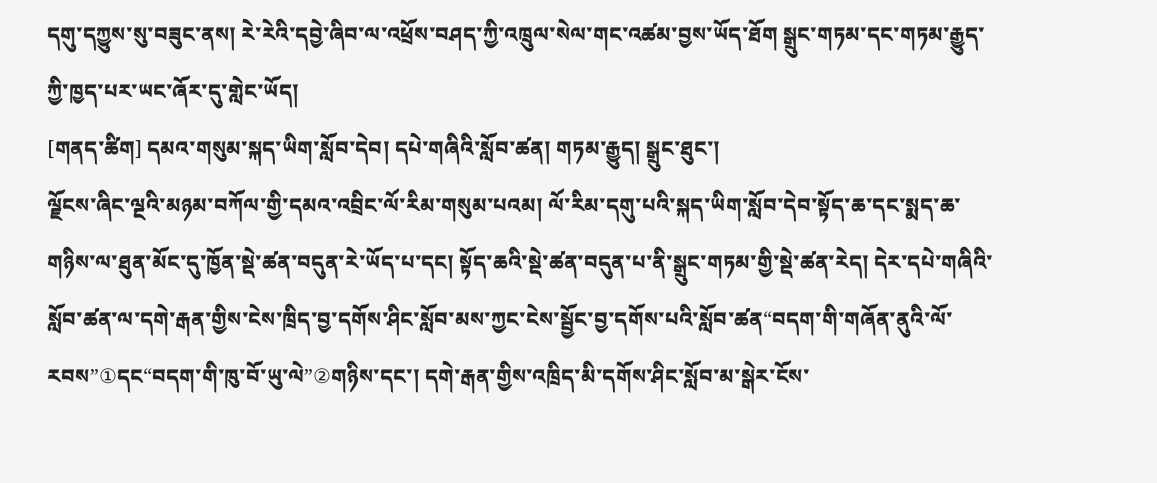དགུ་དཀྱུས་སུ་བཟུང་ནས། རེ་རེའི་དབྱེ་ཞིབ་ལ་འཕྲོས་བཤད་ཀྱི་འཁྲུལ་སེལ་གང་འཚམ་བྱས་ཡོད་ཐོག སྒྲུང་གཏམ་དང་གཏམ་རྒྱུད་ཀྱི་ཁྱད་པར་ཡང་ཞོར་དུ་གླེང་ཡོད།
[གནད་ཚིག] དམའ་གསུམ་སྐད་ཡིག་སློབ་དེབ། དཔེ་གཞིའི་སློབ་ཚན། གཏམ་རྒྱུད། སྒྲུང་ཐུང་།
ལྗོངས་ཞིང་ལྔའི་མཉམ་བཀོལ་གྱི་དམའ་འབྲིང་ལོ་རིམ་གསུམ་པའམ། ལོ་རིམ་དགུ་པའི་སྐད་ཡིག་སློབ་དེབ་སྟོད་ཆ་དང་སྨད་ཆ་གཉིས་ལ་ཐུན་མོང་དུ་ཁྱོན་སྡེ་ཚན་བདུན་རེ་ཡོད་པ་དང། སྟོད་ཆའི་སྡེ་ཚན་བདུན་པ་ནི་སྒྲུང་གཏམ་གྱི་སྡེ་ཚན་རེད། དེར་དཔེ་གཞིའི་སློབ་ཚན་ལ་དགེ་རྒན་གྱིས་ངེས་ཁྲིད་བྱ་དགོས་ཤིང་སློབ་མས་ཀྱང་ངེས་སྦྱོང་བྱ་དགོས་པའི་སློབ་ཚན“བདག་གི་གཞོན་ནུའི་ལོ་རབས”①དང“བདག་གི་ཁུ་བོ་ཡུ་ལེ”②གཉིས་དང་། དགེ་རྒན་གྱིས་འཁྲིད་མི་དགོས་ཤིང་སློབ་མ་སྒེར་ངོས་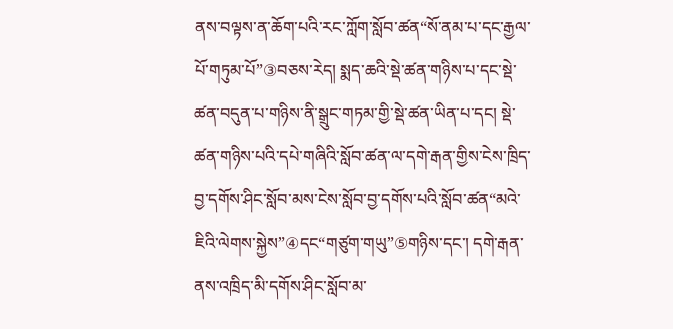ནས་བལྟས་ན་ཆོག་པའི་རང་ཀློག་སློབ་ཚན“སོ་ནམ་པ་དང་རྒྱལ་པོ་གཏུམ་པོ”③བཅས་རེད། སྨད་ཆའི་སྡེ་ཚན་གཉིས་པ་དང་སྡེ་ཚན་བདུན་པ་གཉིས་ནི་སྒྲུང་གཏམ་གྱི་སྡེ་ཚན་ཡིན་པ་དང། སྡེ་ཚན་གཉིས་པའི་དཔེ་གཞིའི་སློབ་ཚན་ལ་དགེ་རྒན་གྱིས་ངེས་ཁྲིད་བྱ་དགོས་ཤིང་སློབ་མས་ངེས་སློབ་བྱ་དགོས་པའི་སློབ་ཚན“མའེ་ཇིའི་ལེགས་སྐྱེས”④དང“གཙུག་གཡུ”⑤གཉིས་དང་། དགེ་རྒན་ནས་འཁྲིད་མི་དགོས་ཤིང་སློབ་མ་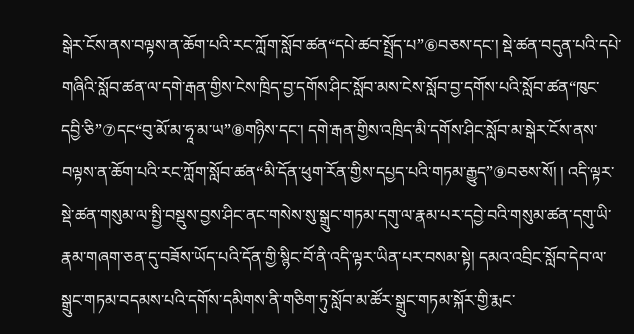སྒེར་ངོས་ནས་བལྟས་ན་ཆོག་པའི་རང་ཀློག་སློབ་ཚན“དཔེ་ཚབ་སྤྲོད་པ”⑥བཅས་དང་། སྡེ་ཚན་བདུན་པའི་དཔེ་གཞིའི་སློབ་ཚན་ལ་དགེ་རྒན་གྱིས་ངེས་ཁྲིད་བྱ་དགོས་ཤིང་སློབ་མས་ངེས་སློབ་བྱ་དགོས་པའི་སློབ་ཚན“ཁུང་དབྱི་ཅི”⑦དང“བུ་མོ་མ་ཧཱ་མ་ཡ”⑧གཉིས་དང་། དགེ་རྒན་གྱིས་འཁྲིད་མི་དགོས་ཤིང་སློབ་མ་སྒེར་ངོས་ནས་བལྟས་ན་ཆོག་པའི་རང་ཀློག་སློབ་ཚན“མི་དོན་ཕུག་རོན་གྱིས་དཔྱད་པའི་གཏམ་རྒྱུད”⑨བཅས་སོ། ། འདི་ལྟར་སྡེ་ཚན་གསུམ་ལ་སྤྱི་བསྡུས་བྱས་ཤིང་ནང་གསེས་སུ་སྒྲུང་གཏམ་དགུ་ལ་རྣམ་པར་དབྱེ་བའི་གསུམ་ཚན་དགུ་ཡི་རྣམ་གཞག་ཅན་དུ་བཟོས་ཡོད་པའི་དོན་གྱི་སྙིང་བོ་ནི་འདི་ལྟར་ཡིན་པར་བསམ་སྟེ། དམའ་འབྲིང་སློབ་དེབ་ལ་སྒྲུང་གཏམ་བདམས་པའི་དགོས་དམིགས་ནི་གཅིག་ཏུ་སློབ་མ་ཚོར་སྒྲུང་གཏམ་སྐོར་གྱི་རྨང་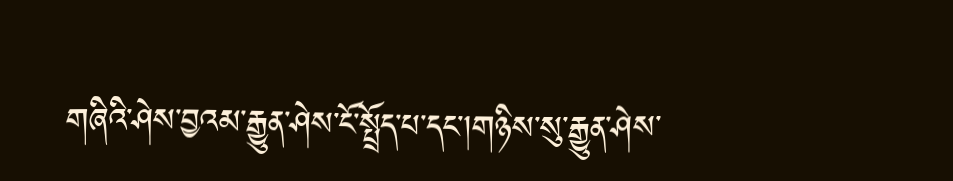གཞིའི་ཤེས་བྱའམ་རྒྱུན་ཤེས་ངོ་སྤྲོད་པ་དང་།གཉིས་སུ་རྒྱུན་ཤེས་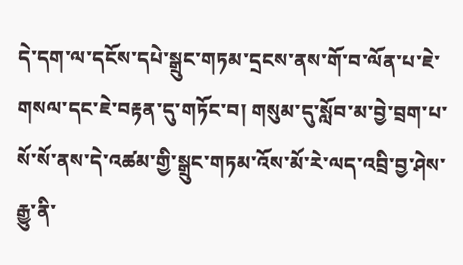དེ་དག་ལ་དངོས་དཔེ་སྒྲུང་གཏམ་དྲངས་ནས་གོ་བ་ལོན་པ་ཇེ་གསལ་དང་ཇེ་བརྟན་དུ་གཏོང་བ། གསུམ་དུ་སློབ་མ་བྱེ་བྲག་པ་སོ་སོ་ནས་དེ་འཚམ་གྱི་སྒྲུང་གཏམ་འོས་མོ་རེ་ལད་འབྲི་བྱ་ཤེས་རྒྱུ་ནི་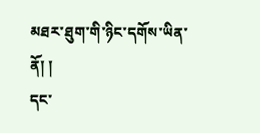མཐར་ཐུག་གི་ཉིང་དགོས་ཡིན་ནོ། །
དང་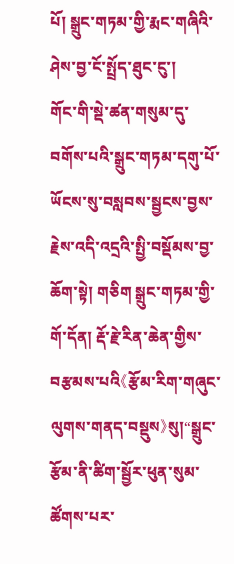པོ། སྒྲུང་གཏམ་གྱི་རྨང་གཞིའི་ཤེས་བྱ་ངོ་སྤྲོད་ཐུང་ངུ་།
གོང་གི་སྡེ་ཚན་གསུམ་དུ་བགོས་པའི་སྒྲུང་གཏམ་དགུ་པོ་ཡོངས་སུ་བསླབས་སྦྱངས་བྱས་རྗེས་འདི་འདྲའི་སྤྱི་བསྡོམས་བྱ་ཆོག་སྟེ། གཅིག སྒྲུང་གཏམ་གྱི་གོ་དོན། རྡོ་རྗེ་རིན་ཆེན་གྱིས་བརྩམས་པའི《རྩོམ་རིག་གཞུང་ལུགས་གནད་བསྡུས》སུ།“སྒྲུང་རྩོམ་ནི་ཚིག་སྦྱོར་ཕུན་སུམ་ཚོགས་པར་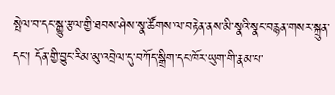སྤེལ་བ་དང་སྒྱུ་རྩལ་གྱི་ཐབས་ཤེས་སྣ་ཚོགས་ལ་བརྟེན་ནས་མི་སྣའི་སྣང་བརྙན་གསར་སྐྲུན་དང་། དོན་གྱི་བྱུང་རིམ་མུ་འབྲེལ་དུ་བཀོད་སྒྲིག་དང་ཁོར་ཡུག་གི་རྣམ་པ་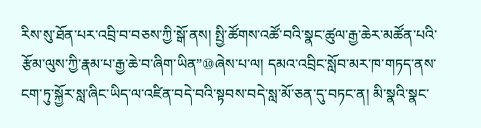རིས་སུ་ཐོན་པར་འབྲི་བ་བཅས་ཀྱི་སྒོ་ནས། སྤྱི་ཚོགས་འཚོ་བའི་སྣང་ཚུལ་རྒྱ་ཆེར་མཚོན་པའི་རྩོམ་ལུས་ཀྱི་རྣམ་པ་རྒྱ་ཆེ་བ་ཞིག་ཡིན”⑩ཞེས་པ་ལ། དམའ་འབྲིང་སློབ་མར་ཁ་གཏད་ནས་ངག་ཏུ་སྐྱོར་སླ་ཞིང་ཡིད་ལ་འཛིན་བདེ་བའི་སྟབས་བདེ་སླ་མོ་ཅན་དུ་བཏང་ན། མི་སྣའི་སྣང་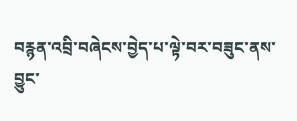བརྙན་འབྲི་བཞེངས་བྱེད་པ་ལྟེ་བར་བཟུང་ནས་བྱུང་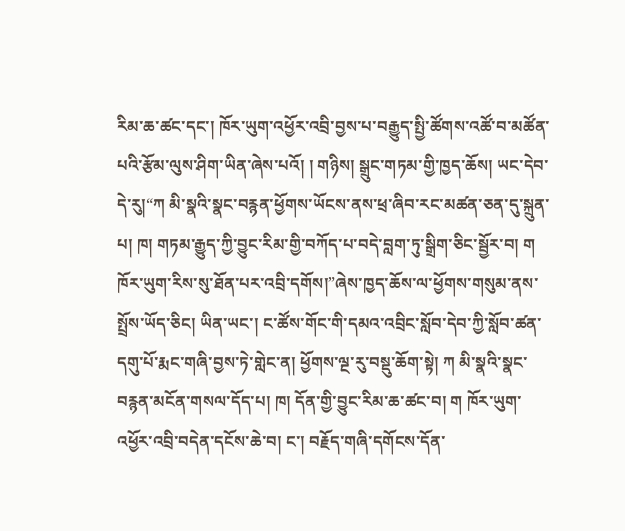རིམ་ཆ་ཚང་དང་། ཁོར་ཡུག་འཕྱོར་འབྲི་བྱས་པ་བརྒྱུད་སྤྱི་ཚོགས་འཚོ་བ་མཚོན་པའི་རྩོམ་ལུས་ཤིག་ཡིན་ཞེས་པའོ། ། གཉིས། སྒྲུང་གཏམ་གྱི་ཁྱད་ཆོས། ཡང་དེབ་དེ་རུ།“ཀ མི་སྣའི་སྣང་བརྙན་ཕྱོགས་ཡོངས་ནས་ཕྲ་ཞིབ་རང་མཚན་ཅན་དུ་སྐྲུན་པ། ཁ། གཏམ་རྒྱུད་ཀྱི་བྱུང་རིམ་གྱི་བཀོད་པ་བདེ་བླག་ཏུ་སྒྲིག་ཅིང་སྦྱོར་བ། ག ཁོར་ཡུག་རིས་སུ་ཐོན་པར་འབྲི་དགོས།”ཞེས་ཁྱད་ཆོས་ལ་ཕྱོགས་གསུམ་ནས་སྤྲོས་ཡོད་ཅིང། ཡིན་ཡང་། ང་ཚོས་གོང་གི་དམའ་འབྲིང་སློབ་དེབ་ཀྱི་སློབ་ཚན་དགུ་པོ་རྨང་གཞི་བྱས་ཏེ་གླེང་ན། ཕྱོགས་ལྔ་རུ་བསྡུ་ཆོག་སྟེ། ཀ མི་སྣའི་སྣང་བརྙན་མངོན་གསལ་དོད་པ། ཁ། དོན་གྱི་བྱུང་རིམ་ཆ་ཚང་བ། ག ཁོར་ཡུག་འཕྱོར་འབྲི་བདེན་དངོས་ཆེ་བ། ང་། བརྗོད་གཞི་དགོངས་དོན་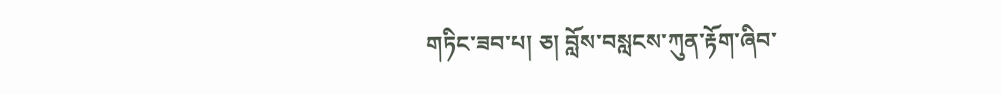གཏིང་ཟབ་པ། ཅ། བློས་བསླངས་ཀུན་རྟོག་ཞིབ་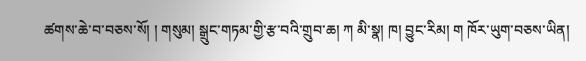ཚགས་ཆེ་བ་བཅས་སོ། ། གསུམ། སྒྲུང་གཏམ་གྱི་རྩ་བའི་གྲུབ་ཆ། ཀ མི་སྣ། ཁ། བྱུང་རིམ། ག ཁོར་ཡུག་བཅས་ཡིན།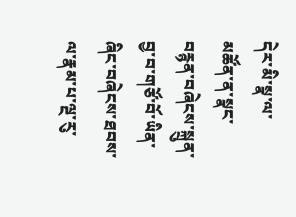དེར་མི་སྣ་ལ་མཚོན་ན་སྣང་བརྙན་བཞེངས་སྐྲུན་བྱ་བ་གཙོ་བོ་ཡིན་ཞིང་བཞེངས་ཐབས་ལ་རྣམ་པ་ལྔ་རུ་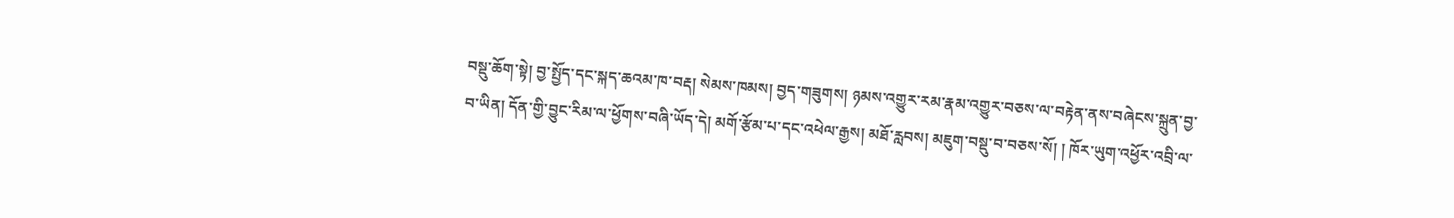བསྡུ་ཆོག་སྟེ། བྱ་སྤྱོད་དང་སྐད་ཆའམ་ཁ་བརྡ། སེམས་ཁམས། བྱད་གཟུགས། ཉམས་འགྱུར་རམ་རྣམ་འགྱུར་བཅས་ལ་བརྟེན་ནས་བཞེངས་སྐྲུན་བྱ་བ་ཡིན། དོན་གྱི་བྱུང་རིམ་ལ་ཕྱོགས་བཞི་ཡོད་དེ། མགོ་རྩོམ་པ་དང་འཕེལ་རྒྱས། མཐོ་རླབས། མཇུག་བསྡུ་བ་བཅས་སོ། ། ཁོར་ཡུག་འཕྱོར་འབྲི་ལ་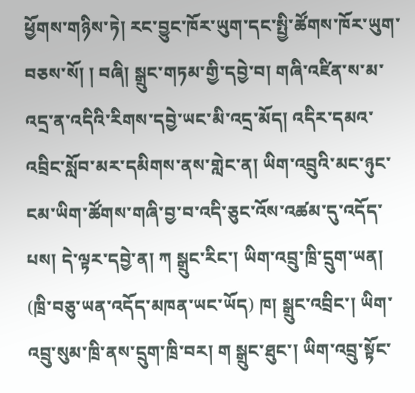ཕྱོགས་གཉིས་ཏེ། རང་བྱུང་ཁོར་ཡུག་དང་སྤྱི་ཚོགས་ཁོར་ཡུག་བཅས་སོ། ། བཞི། སྒྲུང་གཏམ་གྱི་དབྱེ་བ། གཞི་འཛིན་ས་མ་འདྲ་ན་འདིའི་རིགས་དབྱེ་ཡང་མི་འདྲ་མོད། འདིར་དམའ་འབྲིང་སློབ་མར་དམིགས་ནས་གླེང་ན། ཡིག་འབྲུའི་མང་ཉུང་ངམ་ཡིག་ཚོགས་གཞི་བྱ་བ་འདི་ཅུང་འོས་འཚམ་དུ་འདོད་པས། དེ་ལྟར་དབྱེ་ན། ཀ སྒྲུང་རིང་། ཡིག་འབྲུ་ཁྲི་དྲུག་ཡན། (ཁྲི་བཅུ་ཡན་འདོད་མཁན་ཡང་ཡོད) ཁ། སྒྲུང་འབྲིང་། ཡིག་འབྲུ་སུམ་ཁྲི་ནས་དྲུག་ཁྲི་བར། ག སྒྲུང་ཐུང་། ཡིག་འབྲུ་སྟོང་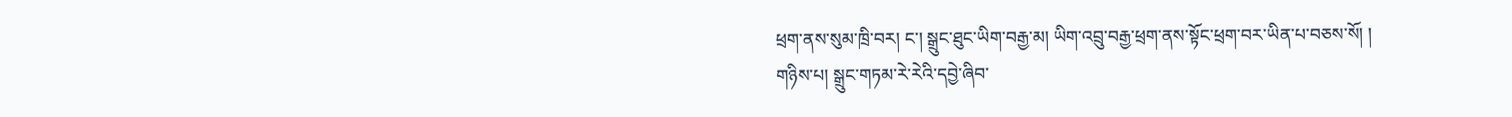ཕྲག་ནས་སུམ་ཁྲི་བར། ང་། སྒྲུང་ཐུང་ཡིག་བརྒྱ་མ། ཡིག་འབྲུ་བརྒྱ་ཕྲག་ནས་སྟོང་ཕྲག་བར་ཡིན་པ་བཅས་སོ། །
གཉིས་པ། སྒྲུང་གཏམ་རེ་རེའི་དབྱེ་ཞིབ་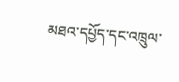མཐའ་དཔྱོད་དང་འཁྲུལ་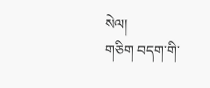སེལ།
གཅིག བདག་གི་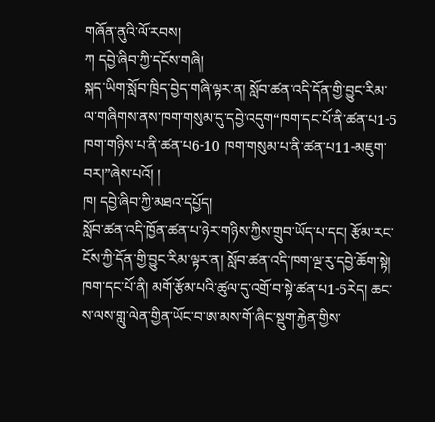གཞོན་ནུའི་ལོ་རབས།
ཀ དབྱེ་ཞིབ་ཀྱི་དངོས་གཞི།
སྐད་ཡིག་སློབ་ཁྲིད་བྱེད་གཞི་ལྟར་ན། སློབ་ཚན་འདི་དོན་གྱི་བྱུང་རིམ་ལ་གཞིགས་ནས་ཁག་གསུམ་དུ་དབྱེ་འདུག“ཁག་དང་པོ་ནི་ཚན་པ1-5 ཁག་གཉིས་པ་ནི་ཚན་པ6-10 ཁག་གསུམ་པ་ནི་ཚན་པ11-མཇུག་བར།”ཞེས་པའོ། །
ཁ། དབྱེ་ཞིབ་ཀྱི་མཐའ་དཔྱོད།
སློབ་ཚན་འདི་ཁྱོན་ཚན་པ་ཉེར་གཉིས་ཀྱིས་གྲུབ་ཡོད་པ་དང། རྩོམ་རང་ངོས་ཀྱི་དོན་གྱི་བྱུང་རིམ་ལྟར་ན། སློབ་ཚན་འདི་ཁག་ལྔ་རུ་དབྱེ་ཆོག་སྟེ། ཁག་དང་པོ་ནི། མགོ་རྩོམ་པའི་ཚུལ་དུ་འགྲོ་བ་སྟེ་ཚན་པ1-5རེད། ཆང་ས་ལས་གླུ་ལེན་གྱིན་ཡོང་བ་ཨ་མས་གོ་ཞིང་སྡུག་རྐྱེན་གྱིས་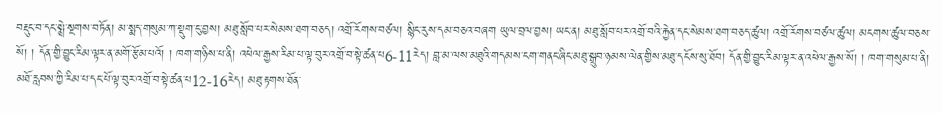བརྡུང་བ་དང་སྨྲེ་སྔགས་བཏོན། མ་སྨད་གསུམ་ཀ་སྡུག་ངུ་བྱས། མཐུ་སློབ་པར་སེམས་ཐག་བཅད། འགྲོ་རོགས་བཙལ། སྙིང་རུས་དམ་བཅའ་བཞག ཡུལ་བྲལ་བྱས། ཡང་ན། མཐུ་སློབ་པར་འགྲོ་བའི་རྐྱེན་དང་སེམས་ཐག་བཅད་ཚུལ། འགྲོ་རོགས་བཙལ་ཚུལ། མངགས་ཚུལ་བཅས་སོ། ། དོན་གྱི་བྱུང་རིམ་ལྟར་ན་མགོ་རྩོམ་པའོ། ། ཁག་གཉིས་པ་ནི། འཕེལ་རྒྱས་རིམ་པ་ལྟ་བུར་འགྲོ་བ་སྟེ་ཚན་པ6-11རེད། བླ་མ་ལས་མཐུའི་གདམས་ངག་གནང་ཞིང་མཐུ་སྒྲུབ་ཉམས་ལེན་གྱིས་མཐུ་དངོས་སུ་ཐོབ། དོན་གྱི་བྱུང་རིམ་ལྟར་ན་འཕེལ་རྒྱས་སོ། ། ཁག་གསུམ་པ་ནི། མཐོ་རླབས་ཀྱི་རིམ་པ་དང་པོ་ལྟ་བུར་འགྲོ་བ་སྟེ་ཚན་པ12-16རེད། མཐུ་རྟགས་ཐོན་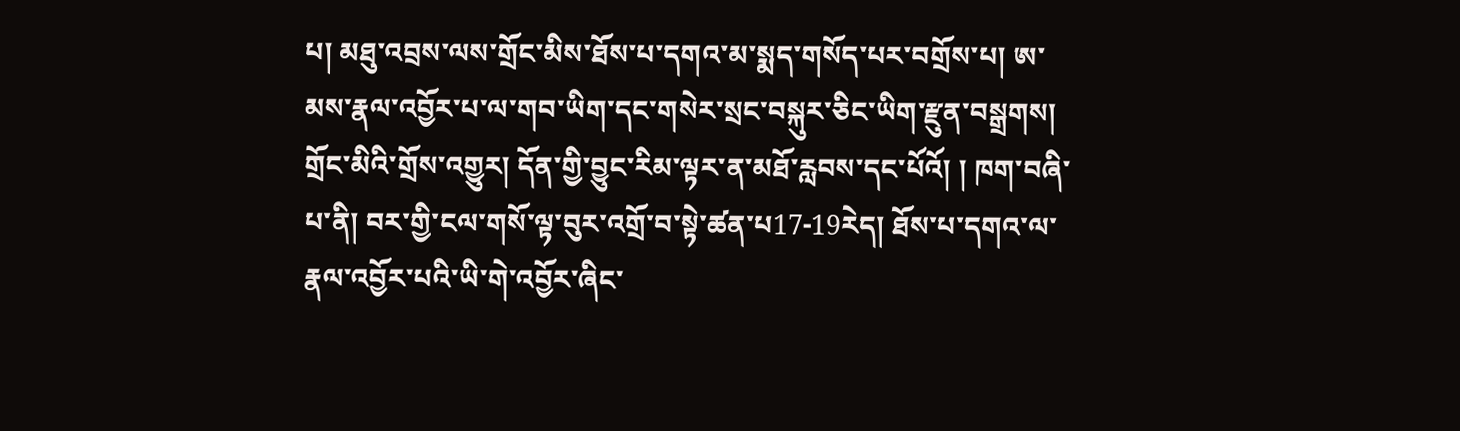པ། མཐུ་འབྲས་ལས་གྲོང་མིས་ཐོས་པ་དགའ་མ་སྨད་གསོད་པར་བགྲོས་པ། ཨ་མས་རྣལ་འབྱོར་པ་ལ་གབ་ཡིག་དང་གསེར་སྲང་བསྐུར་ཅིང་ཡིག་རྫུན་བསྒྲགས། གྲོང་མིའི་གྲོས་འགྱུར། དོན་གྱི་བྱུང་རིམ་ལྟར་ན་མཐོ་རླབས་དང་པོའོ། ། ཁག་བཞི་པ་ནི། བར་གྱི་ངལ་གསོ་ལྟ་བུར་འགྲོ་བ་སྟེ་ཚན་པ17-19རེད། ཐོས་པ་དགའ་ལ་རྣལ་འབྱོར་པའི་ཡི་གེ་འབྱོར་ཞིང་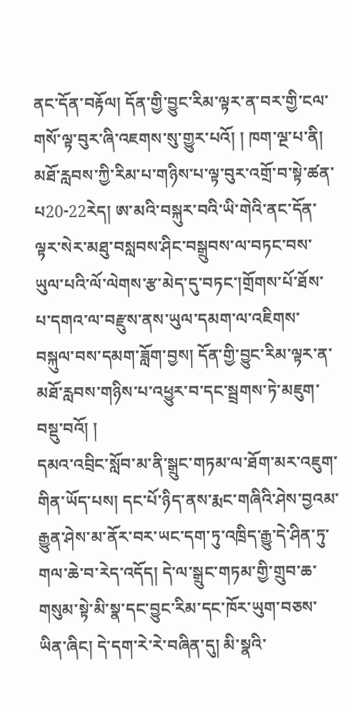ནང་དོན་བརྟོལ། དོན་གྱི་བྱུང་རིམ་ལྟར་ན་བར་གྱི་ངལ་གསོ་ལྟ་བུར་ཞི་འཇགས་སུ་གྱུར་པའོ། ། ཁག་ལྔ་པ་ནི། མཐོ་རླབས་ཀྱི་རིམ་པ་གཉིས་པ་ལྟ་བུར་འགྲོ་བ་སྟེ་ཚན་པ20-22རེད། ཨ་མའི་བསྐུར་བའི་ཡི་གེའི་ནང་དོན་ལྟར་སེར་མཐུ་བསླབས་ཤིང་བསྒྲུབས་ལ་བཏང་བས་ཡུལ་པའི་ལོ་ལེགས་རྩ་མེད་དུ་བཏང་།གྲོགས་པོ་ཐོས་པ་དགའ་ལ་བརྫུས་ནས་ཡུལ་དམག་ལ་འཇིགས་བསྐུལ་བས་དམག་ཟློག་བྱས། དོན་གྱི་བྱུང་རིམ་ལྟར་ན་མཐོ་རླབས་གཉིས་པ་འཕྱུར་བ་དང་སྦྲགས་ཏེ་མཇུག་བསྡུ་བའོ། །
དམའ་འབྲིང་སློབ་མ་ནི་སྒྲུང་གཏམ་ལ་ཐོག་མར་འཇུག་གིན་ཡོད་པས། དང་པོ་ཉིད་ནས་རྨང་གཞིའི་ཤེས་བྱའམ་རྒྱུན་ཤེས་མ་ནོར་བར་ཡང་དག་ཏུ་འཁྲིད་རྒྱུ་དེ་ཤིན་ཏུ་གལ་ཆེ་བ་རེད་འདོད། དེ་ལ་སྒྲུང་གཏམ་གྱི་གྲུབ་ཆ་གསུམ་སྟེ་མི་སྣ་དང་བྱུང་རིམ་དང་ཁོར་ཡུག་བཅས་ཡིན་ཞིང། དེ་དག་རེ་རེ་བཞིན་དུ། མི་སྣའི་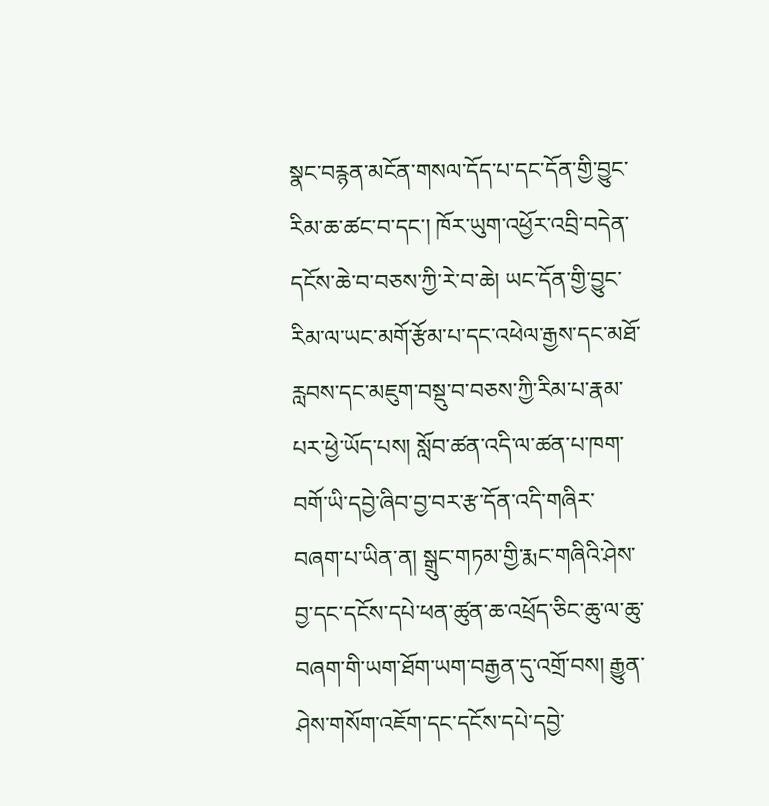སྣང་བརྙན་མངོན་གསལ་དོད་པ་དང་དོན་གྱི་བྱུང་རིམ་ཆ་ཚང་བ་དང་། ཁོར་ཡུག་འཕྱོར་འབྲི་བདེན་དངོས་ཆེ་བ་བཅས་ཀྱི་རེ་བ་ཆེ། ཡང་དོན་གྱི་བྱུང་རིམ་ལ་ཡང་མགོ་རྩོམ་པ་དང་འཕེལ་རྒྱས་དང་མཐོ་རླབས་དང་མཇུག་བསྡུ་བ་བཅས་ཀྱི་རིམ་པ་རྣམ་པར་ཕྱེ་ཡོད་པས། སློབ་ཚན་འདི་ལ་ཚན་པ་ཁག་བགོ་ཡི་དབྱེ་ཞིབ་བྱ་བར་རྩ་དོན་འདི་གཞིར་བཞག་པ་ཡིན་ན། སྒྲུང་གཏམ་གྱི་རྨང་གཞིའི་ཤེས་བྱ་དང་དངོས་དཔེ་ཕན་ཚུན་ཆ་འཕྲོད་ཅིང་ཆུ་ལ་ཆུ་བཞག་གི་ཡག་ཐོག་ཡག་བརྒྱན་དུ་འགྲོ་བས། རྒྱུན་ཤེས་གསོག་འཇོག་དང་དངོས་དཔེ་དབྱེ་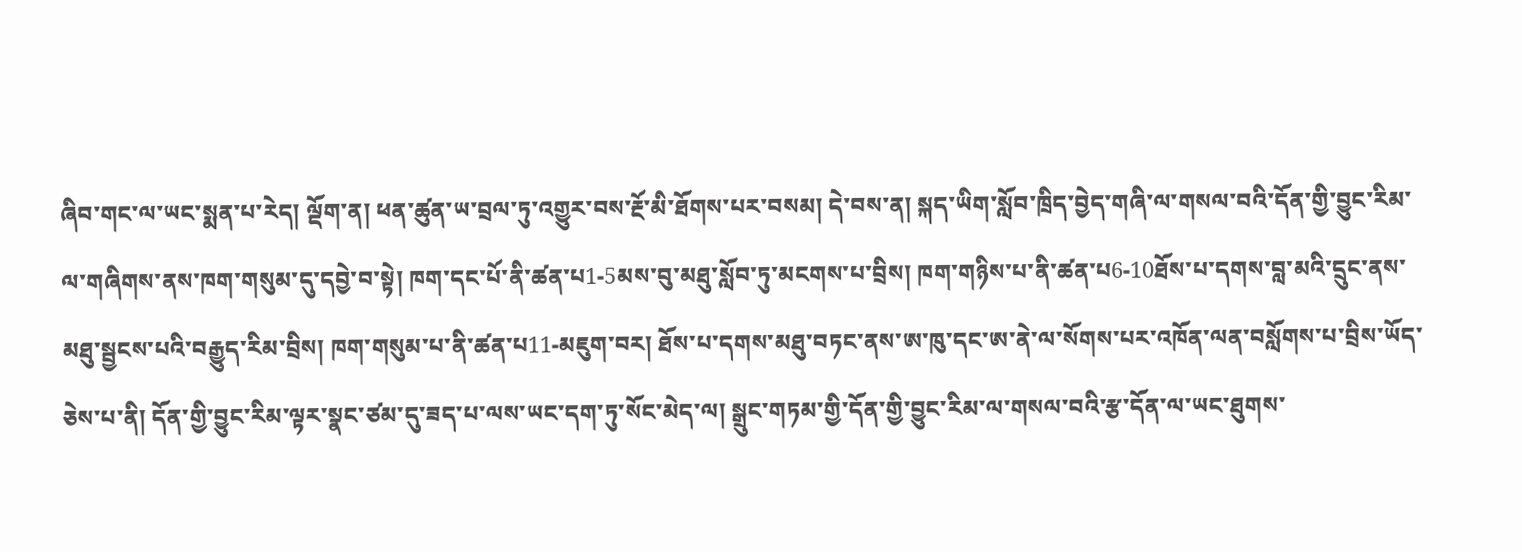ཞིབ་གང་ལ་ཡང་སྨན་པ་རེད། ལྡོག་ན། ཕན་ཚུན་ཡ་བྲལ་ཏུ་འགྱུར་བས་རྔོ་མི་ཐོགས་པར་བསམ། དེ་བས་ན། སྐད་ཡིག་སློབ་ཁྲིད་བྱེད་གཞི་ལ་གསལ་བའི་དོན་གྱི་བྱུང་རིམ་ལ་གཞིགས་ནས་ཁག་གསུམ་དུ་དབྱེ་བ་སྟེ། ཁག་དང་པོ་ནི་ཚན་པ1-5མས་བུ་མཐུ་སློབ་ཏུ་མངགས་པ་བྲིས། ཁག་གཉིས་པ་ནི་ཚན་པ6-10ཐོས་པ་དགས་བླ་མའི་དྲུང་ནས་མཐུ་སྦྱངས་པའི་བརྒྱུད་རིམ་བྲིས། ཁག་གསུམ་པ་ནི་ཚན་པ11-མཇུག་བར། ཐོས་པ་དགས་མཐུ་བཏང་ནས་ཨ་ཁུ་དང་ཨ་ནེ་ལ་སོགས་པར་འཁོན་ལན་བསློགས་པ་བྲིས་ཡོད་ཅེས་པ་ནི། དོན་གྱི་བྱུང་རིམ་ལྟར་སྣང་ཙམ་དུ་ཟད་པ་ལས་ཡང་དག་ཏུ་སོང་མེད་ལ། སྒྲུང་གཏམ་གྱི་དོན་གྱི་བྱུང་རིམ་ལ་གསལ་བའི་རྩ་དོན་ལ་ཡང་ཐུགས་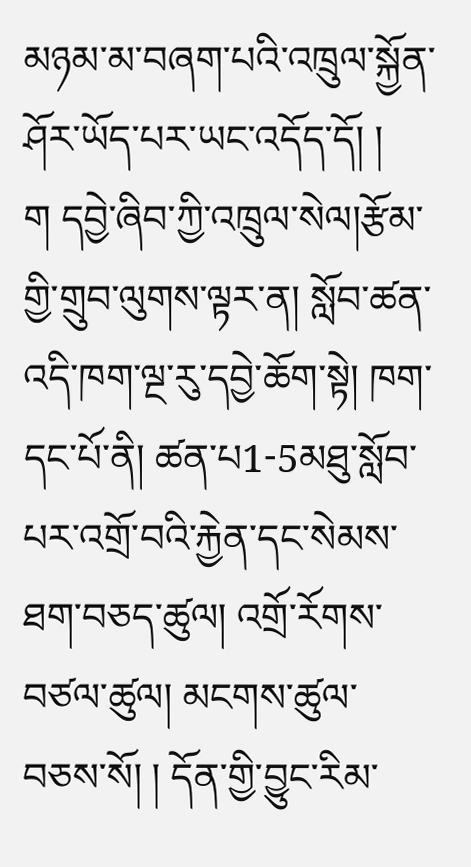མཉམ་མ་བཞག་པའི་འཁྲུལ་སྐྱོན་ཤོར་ཡོད་པར་ཡང་འདོད་དོ། །
ག དབྱེ་ཞིབ་ཀྱི་འཁྲུལ་སེལ།རྩོམ་གྱི་གྲུབ་ལུགས་ལྟར་ན། སློབ་ཚན་འདི་ཁག་ལྔ་རུ་དབྱེ་ཆོག་སྟེ། ཁག་དང་པོ་ནི། ཚན་པ1-5མཐུ་སློབ་པར་འགྲོ་བའི་རྐྱེན་དང་སེམས་ཐག་བཅད་ཚུལ། འགྲོ་རོགས་བཙལ་ཚུལ། མངགས་ཚུལ་བཅས་སོ། ། དོན་གྱི་བྱུང་རིམ་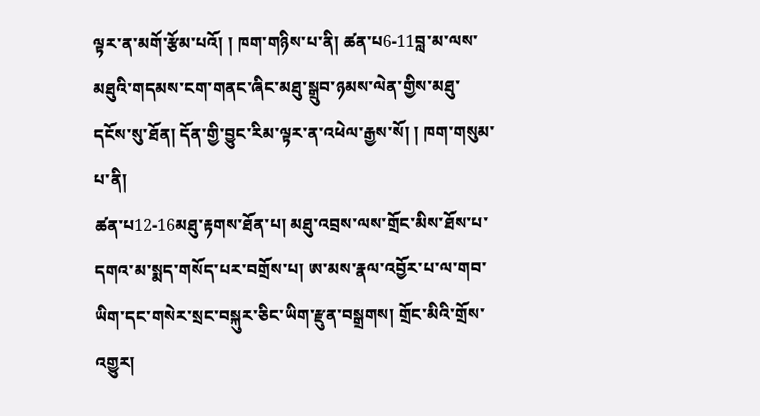ལྟར་ན་མགོ་རྩོམ་པའོ། ། ཁག་གཉིས་པ་ནི། ཚན་པ6-11བླ་མ་ལས་མཐུའི་གདམས་ངག་གནང་ཞིང་མཐུ་སྒྲུབ་ཉམས་ལེན་གྱིས་མཐུ་དངོས་སུ་ཐོན། དོན་གྱི་བྱུང་རིམ་ལྟར་ན་འཕེལ་རྒྱས་སོ། ། ཁག་གསུམ་པ་ནི།
ཚན་པ12-16མཐུ་རྟགས་ཐོན་པ། མཐུ་འབྲས་ལས་གྲོང་མིས་ཐོས་པ་དགའ་མ་སྨད་གསོད་པར་བགྲོས་པ། ཨ་མས་རྣལ་འབྱོར་པ་ལ་གབ་ཡིག་དང་གསེར་སྲང་བསྐུར་ཅིང་ཡིག་རྫུན་བསྒྲགས། གྲོང་མིའི་གྲོས་འགྱུར།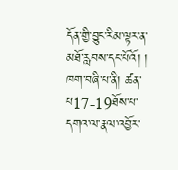དོན་གྱི་བྱུང་རིམ་ལྟར་ན་མཐོ་རླབས་དང་པོའོ། ། ཁག་བཞི་པ་ནི། ཚན་པ17-19ཐོས་པ་དགའ་ལ་རྣལ་འབྱོར་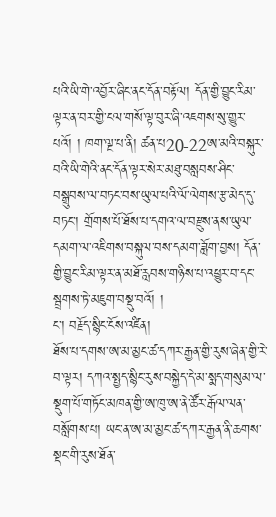པའི་ཡི་གེ་འབྱོར་ཞིང་ནང་དོན་བརྟོལ། དོན་གྱི་བྱུང་རིམ་ལྟར་ན་བར་གྱི་ངལ་གསོ་ལྟ་བུར་ཞི་འཇགས་སུ་གྱུར་པའོ། ། ཁག་ལྔ་པ་ནི། ཚན་པ20-22ཨ་མའི་བསྐུར་བའི་ཡི་གེའི་ནང་དོན་ལྟར་སེར་མཐུ་བསླབས་ཤིང་བསྒྲུབས་ལ་བཏང་བས་ཡུལ་པའི་ལོ་ལེགས་རྩ་མེད་དུ་བཏང་། གྲོགས་པོ་ཐོས་པ་དགའ་ལ་བརྫུས་ནས་ཡུལ་དམག་ལ་འཇིགས་བསྐུལ་བས་དམག་ཟློག་བྱས། དོན་གྱི་བྱུང་རིམ་ལྟར་ན་མཐོ་རླབས་གཉིས་པ་འཕྱུར་བ་དང་སྦྲགས་ཏེ་མཇུག་བསྡུ་བའོ། །
ང་། བརྗོད་སྙིང་ངོས་འཛིན།
ཐོས་པ་དགས་ཨ་མ་མྱང་ཚ་དཀར་རྒྱན་གྱི་རུས་ཞེན་གྱི་རེ་བ་ལྟར། དཀའ་སྤྱད་སྙིང་རུས་བསྐྱེད་དེ་མ་སྨད་གསུམ་ལ་སྡུག་པོ་གཏོང་མཁན་གྱི་ཨ་ཁུ་ཨ་ནེ་ཚོར་རྒོལ་ལན་བསློགས་པ། ཡང་ན་ཨ་མ་མྱང་ཚ་དཀར་རྒྱན་ནི་ཆགས་སྡང་གི་རུས་ཐོན་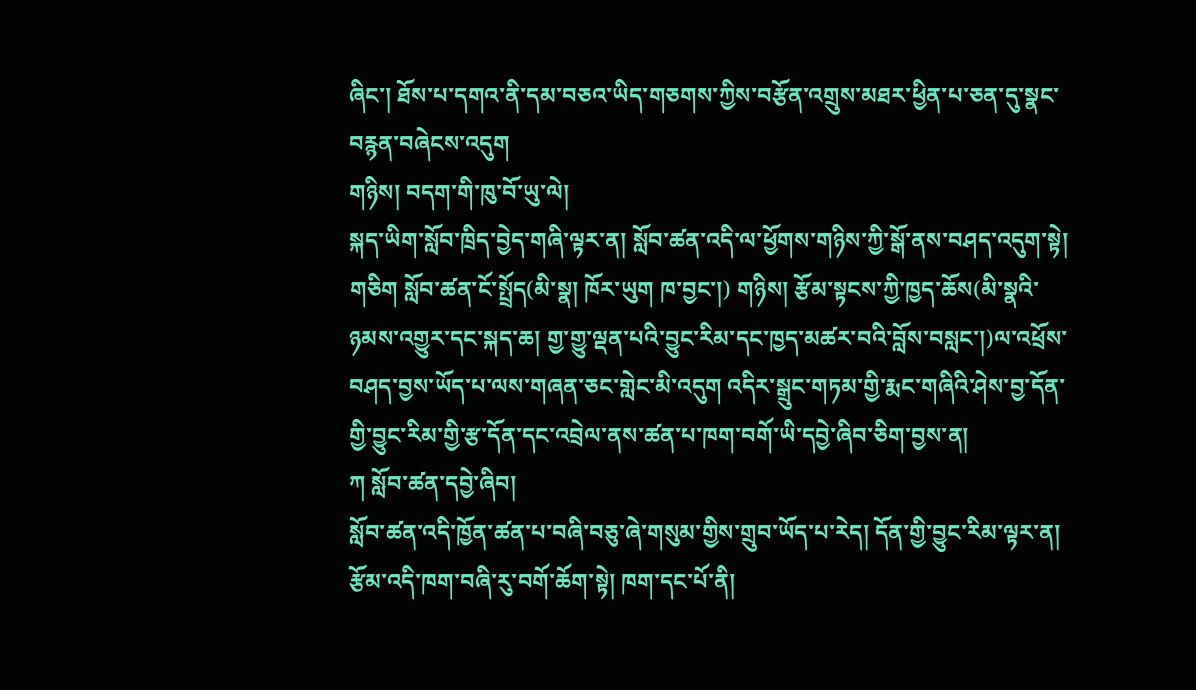ཞིང་། ཐོས་པ་དགའ་ནི་དམ་བཅའ་ཡིད་གཅགས་ཀྱིས་བརྩོན་འགྲུས་མཐར་ཕྱིན་པ་ཅན་དུ་སྣང་བརྙན་བཞེངས་འདུག
གཉིས། བདག་གི་ཁུ་བོ་ཡུ་ལེ།
སྐད་ཡིག་སློབ་ཁྲིད་བྱེད་གཞི་ལྟར་ན། སློབ་ཚན་འདི་ལ་ཕྱོགས་གཉིས་ཀྱི་སྒོ་ནས་བཤད་འདུག་སྟེ། གཅིག སློབ་ཚན་ངོ་སྤྲོད(མི་སྣ། ཁོར་ཡུག ཁ་བྱང་།) གཉིས། རྩོམ་སྟངས་ཀྱི་ཁྱད་ཆོས(མི་སྣའི་ཉམས་འགྱུར་དང་སྐད་ཆ། གྱ་གྱུ་ལྡན་པའི་བྱུང་རིམ་དང་ཁྱད་མཚར་བའི་བློས་བསླང་།)ལ་འཕྲོས་བཤད་བྱས་ཡོད་པ་ལས་གཞན་ཅང་གླེང་མི་འདུག འདིར་སྒྲུང་གཏམ་གྱི་རྨང་གཞིའི་ཤེས་བྱ་དོན་གྱི་བྱུང་རིམ་གྱི་རྩ་དོན་དང་འབྲེལ་ནས་ཚན་པ་ཁག་བགོ་ཡི་དབྱེ་ཞིབ་ཅིག་བྱས་ན།
ཀ སློབ་ཚན་དབྱེ་ཞིབ།
སློབ་ཚན་འདི་ཁྱོན་ཚན་པ་བཞི་བཅུ་ཞེ་གསུམ་གྱིས་གྲུབ་ཡོད་པ་རེད། དོན་གྱི་བྱུང་རིམ་ལྟར་ན། རྩོམ་འདི་ཁག་བཞི་རུ་བགོ་ཆོག་སྟེ། ཁག་དང་པོ་ནི།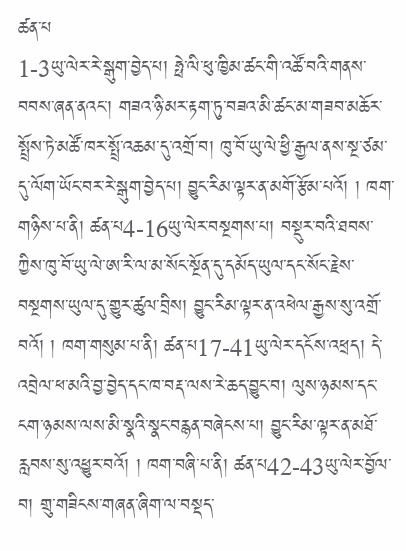ཚན་པ
1-3ཡུ་ལེར་རེ་སྒུག་བྱེད་པ། ཧྥེ་ལི་ཕུ་ཁྱིམ་ཚང་གི་འཚོ་བའི་གནས་བབས་ཞན་ནའང་། གཟའ་ཉི་མར་རྟག་ཏུ་བཟའ་མི་ཚང་མ་གཟབ་མཆོར་སྤྲོས་ཏེ་མཚོ་ཁར་སྤྲོ་འཆམ་དུ་འགྲོ་བ། ཁུ་བོ་ཡུ་ལེ་ཕྱི་རྒྱལ་ནས་སྔ་ཙམ་དུ་ལོག་ཡོང་བར་རེ་སྒུག་བྱེད་པ། བྱུང་རིམ་ལྟར་ན་མགོ་རྩོམ་པའོ། ། ཁག་གཉིས་པ་ནི། ཚན་པ4-16ཡུ་ལེར་བསྔགས་པ། བསྡུར་བའི་ཐབས་ཀྱིས་ཁུ་བོ་ཡུ་ལེ་ཨ་རི་ལ་མ་སོང་སྔོན་དུ་དམོད་ཡུལ་དང་སོང་རྗེས་བསྔགས་ཡུལ་དུ་གྱུར་ཚུལ་བྲིས། བྱུང་རིམ་ལྟར་ན་འཕེལ་རྒྱས་སུ་འགྲོ་བའོ། ། ཁག་གསུམ་པ་ནི། ཚན་པ17-41ཡུ་ལེར་དངོས་འཕྲད། དེ་འབྲེལ་ཕ་མའི་བྱ་བྱེད་དང་ཁ་བརྡ་ལས་རེ་ཆད་བྱུང་བ། ལུས་ཉམས་དང་ངག་ཉམས་ལས་མི་སྣའི་སྣང་བརྙན་བཞེངས་པ། བྱུང་རིམ་ལྟར་ན་མཐོ་རླབས་སུ་འཕྱུར་བའོ། ། ཁག་བཞི་པ་ནི། ཚན་པ42-43ཡུ་ལེར་བྱོལ་བ། གྲུ་གཟིངས་གཞན་ཞིག་ལ་བསྡད་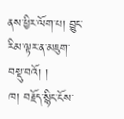ནས་ཕྱིར་ལོག་པ། བྱུང་རིམ་ལྟར་ན་མཇུག་བསྡུ་བའོ། །
ཁ། བརྗོད་སྙིང་ངོས་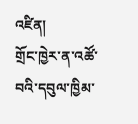འཛིན།
གྲོང་ཁྱེར་ན་འཚོ་བའི་དབུལ་ཁྱིམ་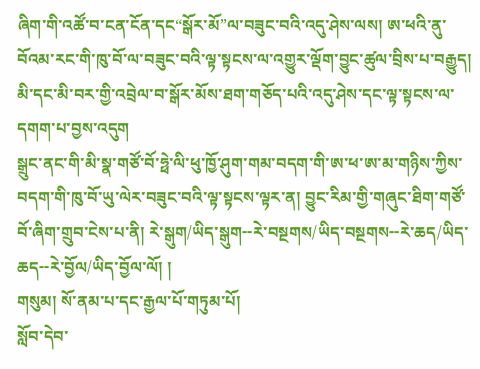ཞིག་གི་འཚོ་བ་ངན་ངོན་དང“སྒོར་མོ”ལ་བཟུང་བའི་འདུ་ཤེས་ལས། ཨ་ཕའི་ནུ་བོའམ་རང་གི་ཁུ་བོ་ལ་བཟུང་བའི་ལྟ་སྟངས་ལ་འགྱུར་ལྡོག་བྱུང་ཚུལ་བྲིས་པ་བརྒྱུད། མི་དང་མི་བར་གྱི་འབྲེལ་བ་སྒོར་མོས་ཐག་གཅོད་པའི་འདུ་ཤེས་དང་ལྟ་སྟངས་ལ་དགག་པ་བྱས་འདུག
སྒྲུང་ནང་གི་མི་སྣ་གཙོ་བོ་ཧྥེ་ལི་ཕུ་ཁྱོ་ཤུག་གམ་བདག་གི་ཨ་ཕ་ཨ་མ་གཉིས་ཀྱིས་བདག་གི་ཁུ་བོ་ཡུ་ལེར་བཟུང་བའི་ལྟ་སྟངས་ལྟར་ན། བྱུང་རིམ་གྱི་གཞུང་ཐིག་གཙོ་བོ་ཞིག་གྲུབ་ངེས་པ་ནི། རེ་སྒུག/ཡིད་སྒུག--རེ་བསྔགས/ཡིད་བསྔགས--རེ་ཆད/ཡིད་ཆད--རེ་བྱོལ/ཡིད་བྱོལ་ལོ། །
གསུམ། སོ་ནམ་པ་དང་རྒྱལ་པོ་གཏུམ་པོ།
སློབ་དེབ་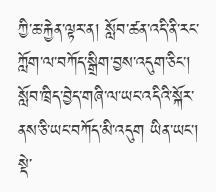ཀྱི་ཆ་རྐྱེན་ལྟར་ན། སློབ་ཚན་འདི་ནི་རང་ཀློག་ལ་བཀོད་སྒྲིག་བྱས་འདུག་ཅིང་། སློབ་ཁྲིད་བྱེད་གཞི་ལ་ཡང་འདིའི་སྐོར་ནས་ཅི་ཡང་བཀོད་མི་འདུག ཡིན་ཡང་། སྡེ་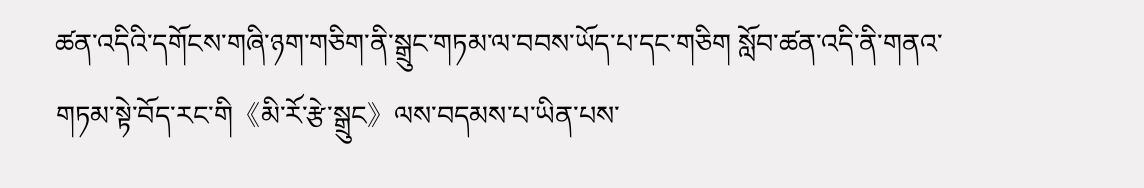ཚན་འདིའི་དགོངས་གཞི་ཉག་གཅིག་ནི་སྒྲུང་གཏམ་ལ་བབས་ཡོད་པ་དང་གཅིག སློབ་ཚན་འདི་ནི་གནའ་གཏམ་སྟེ་བོད་རང་གི《མི་རོ་རྩེ་སྒྲུང》ལས་བདམས་པ་ཡིན་པས་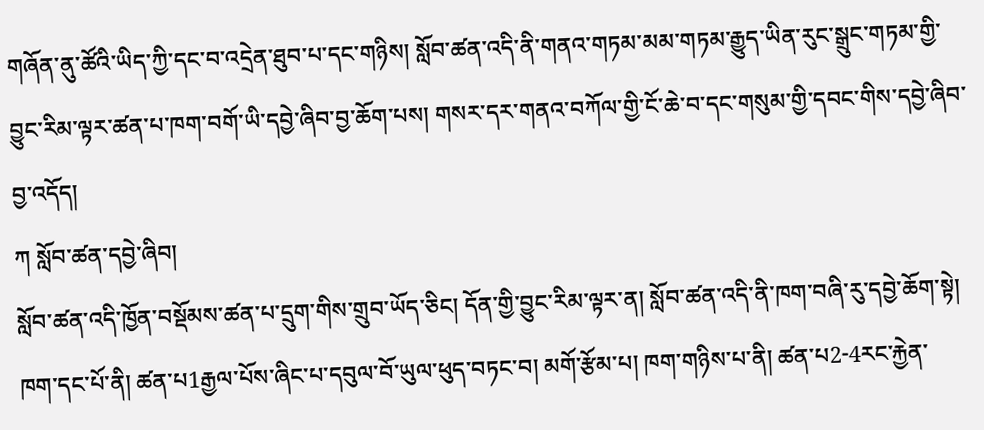གཞོན་ནུ་ཚོའི་ཡིད་ཀྱི་དང་བ་འདྲེན་ཐུབ་པ་དང་གཉིས། སློབ་ཚན་འདི་ནི་གནའ་གཏམ་མམ་གཏམ་རྒྱུད་ཡིན་རུང་སྒྲུང་གཏམ་གྱི་བྱུང་རིམ་ལྟར་ཚན་པ་ཁག་བགོ་ཡི་དབྱེ་ཞིབ་བྱ་ཆོག་པས། གསར་དར་གནའ་བཀོལ་གྱི་ངོ་ཆེ་བ་དང་གསུམ་གྱི་དབང་གིས་དབྱེ་ཞིབ་བྱ་འདོད།
ཀ སློབ་ཚན་དབྱེ་ཞིབ།
སློབ་ཚན་འདི་ཁྱོན་བསྡོམས་ཚན་པ་དྲུག་གིས་གྲུབ་ཡོད་ཅིང། དོན་གྱི་བྱུང་རིམ་ལྟར་ན། སློབ་ཚན་འདི་ནི་ཁག་བཞི་རུ་དབྱེ་ཆོག་སྟེ། ཁག་དང་པོ་ནི། ཚན་པ1རྒྱལ་པོས་ཞིང་པ་དབུལ་བོ་ཡུལ་ཕུད་བཏང་བ། མགོ་རྩོམ་པ། ཁག་གཉིས་པ་ནི། ཚན་པ2-4རང་རྐྱེན་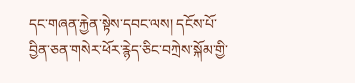དང་གཞན་རྐྱེན་སྟེས་དབང་ལས། དངོས་པོ་བྱིན་ཅན་གསེར་ཕོར་རྙེད་ཅིང་བཀྲེས་སྐོམ་གྱི་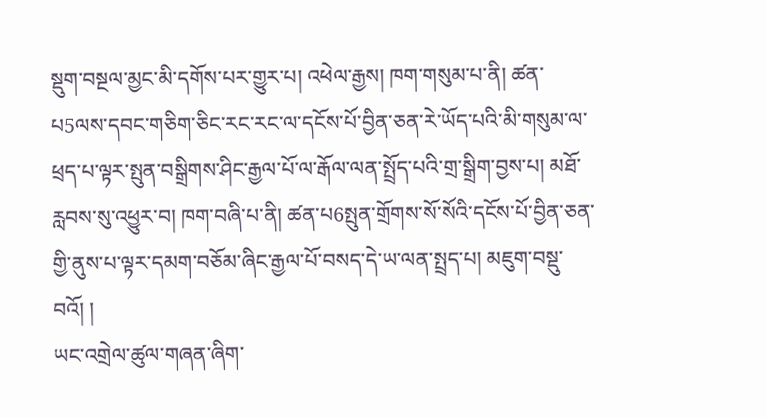སྡུག་བསྔལ་མྱང་མི་དགོས་པར་གྱུར་པ། འཕེལ་རྒྱས། ཁག་གསུམ་པ་ནི། ཚན་པ5ལས་དབང་གཅིག་ཅིང་རང་རང་ལ་དངོས་པོ་བྱིན་ཅན་རེ་ཡོད་པའི་མི་གསུམ་ལ་ཕྲད་པ་ལྟར་སྤུན་བསྒྲིགས་ཤིང་རྒྱལ་པོ་ལ་རྒོལ་ལན་སྤྲོད་པའི་གྲ་སྒྲིག་བྱས་པ། མཐོ་རླབས་སུ་འཕྱུར་བ། ཁག་བཞི་པ་ནི། ཚན་པ6སྤུན་གྲོགས་སོ་སོའི་དངོས་པོ་བྱིན་ཅན་གྱི་ནུས་པ་ལྟར་དམག་བཅོམ་ཞིང་རྒྱལ་པོ་བསད་དེ་ཡ་ལན་སྤྲད་པ། མཇུག་བསྡུ་བའོ། །
ཡང་འགྲེལ་ཚུལ་གཞན་ཞིག་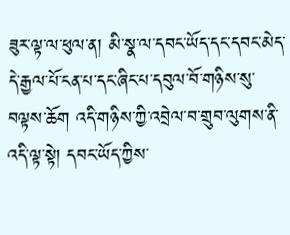ཟུར་ལྟ་ལ་ཕུལ་ན། མི་སྣ་ལ་དབང་ཡོད་དང་དབང་མེད་དེ་རྒྱལ་པོ་ངན་པ་དང་ཞིང་པ་དབུལ་བོ་གཉིས་སུ་བལྟས་ཆོག འདི་གཉིས་ཀྱི་འབྲེལ་བ་གྲུབ་ལུགས་ནི་འདི་ལྟ་སྟེ། དབང་ཡོད་ཀྱིས་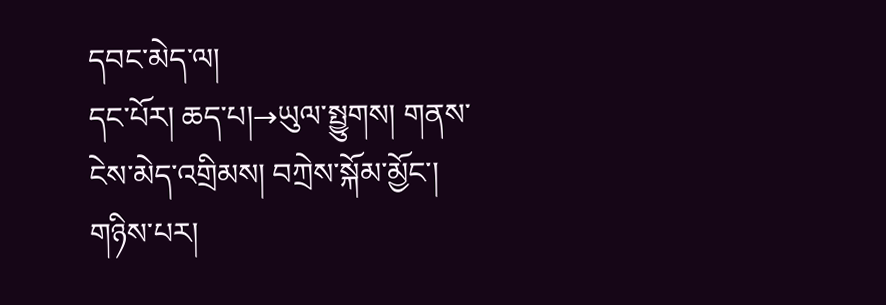དབང་མེད་ལ།
དང་པོར། ཆད་པ།→ཡུལ་སྤྱུགས། གནས་ངེས་མེད་འགྲིམས། བཀྲེས་སྐོམ་མྱོང་།
གཉིས་པར།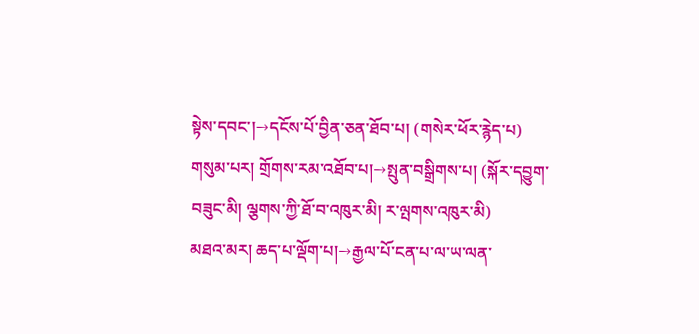སྟེས་དབང་།→དངོས་པོ་བྱིན་ཅན་ཐོབ་པ། (གསེར་ཕོར་རྙེད་པ)
གསུམ་པར། གྲོགས་རམ་འཐོབ་པ།→སྤུན་བསྒྲིགས་པ། (སྐོར་དབྱུག་བཟུང་མི། ལྕགས་ཀྱི་ཐོ་བ་འཁུར་མི། ར་ལྤགས་འཁུར་མི)
མཐའ་མར། ཆད་པ་ལྡོག་པ།→རྒྱལ་པོ་ངན་པ་ལ་ཡ་ལན་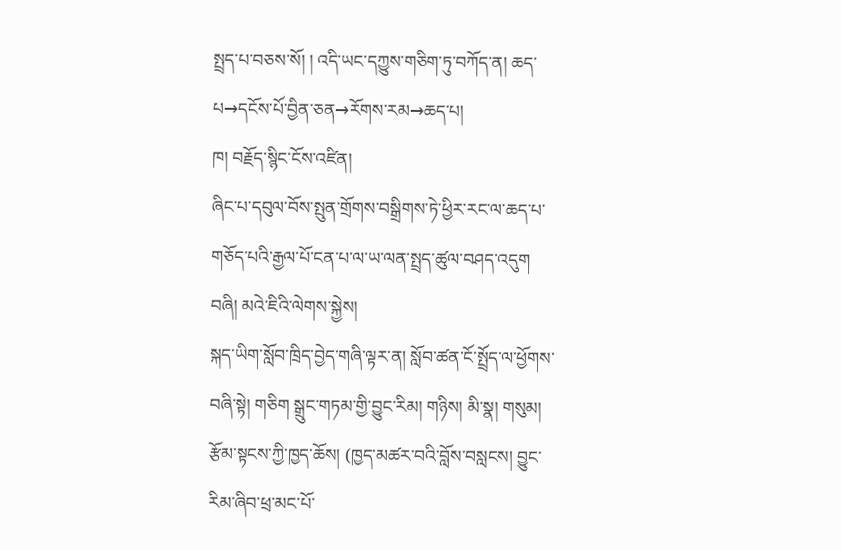སྤྲད་པ་བཅས་སོ། ། འདི་ཡང་དཀྱུས་གཅིག་ཏུ་བཀོད་ན། ཆད་པ→དངོས་པོ་བྱིན་ཅན→རོགས་རམ→ཆད་པ།
ཁ། བརྗོད་སྙིང་ངོས་འཛིན།
ཞིང་པ་དབུལ་བོས་སྤུན་གྲོགས་བསྒྲིགས་ཏེ་ཕྱིར་རང་ལ་ཆད་པ་གཅོད་པའི་རྒྱལ་པོ་ངན་པ་ལ་ཡ་ལན་སྤྲད་ཚུལ་བཤད་འདུག
བཞི། མའེ་ཇིའི་ལེགས་སྐྱེས།
སྐད་ཡིག་སློབ་ཁྲིད་བྱེད་གཞི་ལྟར་ན། སློབ་ཚན་ངོ་སྤྲོད་ལ་ཕྱོགས་བཞི་སྟེ། གཅིག སྒྲུང་གཏམ་གྱི་བྱུང་རིམ། གཉིས། མི་སྣ། གསུམ། རྩོམ་སྟངས་ཀྱི་ཁྱད་ཆོས། (ཁྱད་མཚར་བའི་བློས་བསླངས། བྱུང་རིམ་ཞིབ་ཕྲ་མང་པོ་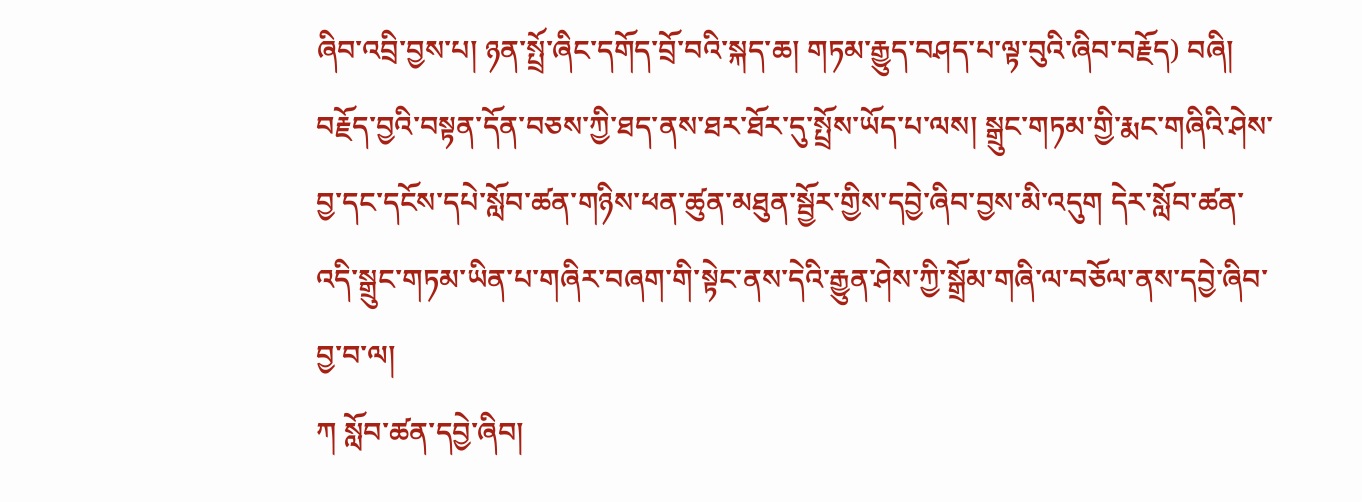ཞིབ་འབྲི་བྱས་པ། ཉན་སྤྲོ་ཞིང་དགོད་བྲོ་བའི་སྐད་ཆ། གཏམ་རྒྱུད་བཤད་པ་ལྟ་བུའི་ཞིབ་བརྗོད) བཞི། བརྗོད་བྱའི་བསྟན་དོན་བཅས་ཀྱི་ཐད་ནས་ཐར་ཐོར་དུ་སྤྲོས་ཡོད་པ་ལས། སྒྲུང་གཏམ་གྱི་རྨང་གཞིའི་ཤེས་བྱ་དང་དངོས་དཔེ་སློབ་ཚན་གཉིས་ཕན་ཚུན་མཐུན་སྦྱོར་གྱིས་དབྱེ་ཞིབ་བྱས་མི་འདུག དེར་སློབ་ཚན་འདི་སྒྲུང་གཏམ་ཡིན་པ་གཞིར་བཞག་གི་སྟེང་ནས་དེའི་རྒྱུན་ཤེས་ཀྱི་སྒྲོམ་གཞི་ལ་བཅོལ་ནས་དབྱེ་ཞིབ་བྱ་བ་ལ།
ཀ སློབ་ཚན་དབྱེ་ཞིབ།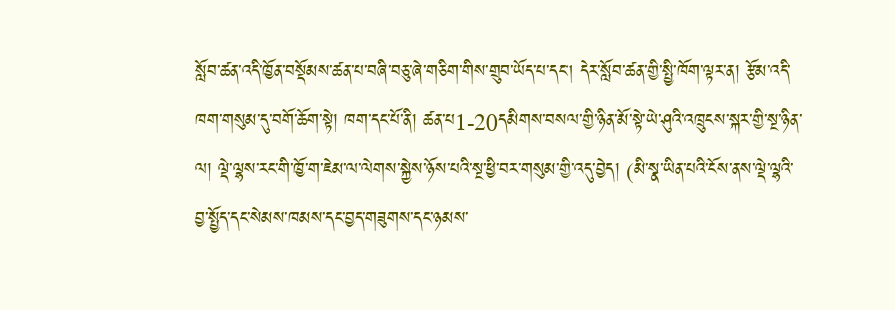སློབ་ཚན་འདི་ཁྱོན་བསྡོམས་ཚན་པ་བཞི་བཅུ་ཞེ་གཅིག་གིས་གྲུབ་ཡོད་པ་དང། དེར་སློབ་ཚན་གྱི་སྤྱི་ཁོག་ལྟར་ན། རྩོམ་འདི་ཁག་གསུམ་དུ་བགོ་ཆོག་སྟེ། ཁག་དང་པོ་ནི། ཚན་པ1-20དམིགས་བསལ་གྱི་ཉིན་མོ་སྟེ་ཡེ་ཤུའི་འཁྲུངས་སྐར་གྱི་སྔ་ཉིན་ལ། ལྡེ་ལྷས་རང་གི་ཁྱོ་ག་ཇེམ་ལ་ལེགས་སྐྱེས་ཉོས་པའི་སྔ་ཕྱི་བར་གསུམ་གྱི་འདུ་བྱེད། (མི་སྣ་ཡིན་པའི་ངོས་ནས་ལྡེ་ལྷའི་བྱ་སྤྱོད་དང་སེམས་ཁམས་དང་བྱད་གཟུགས་དང་ཉམས་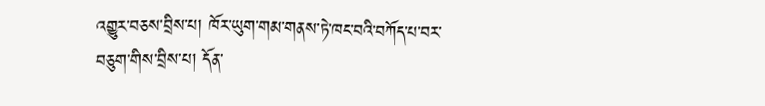འགྱུར་བཅས་བྲིས་པ། ཁོར་ཡུག་གམ་གནས་ཏེ་ཁང་བའི་བཀོད་པ་བར་བཅུག་གིས་བྲིས་པ། དོན་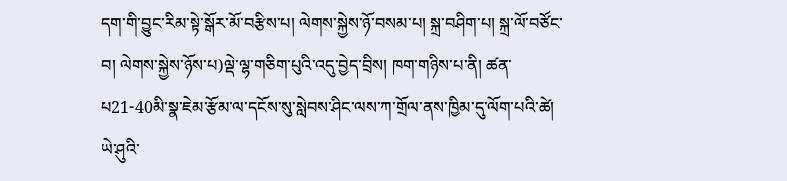དག་གི་བྱུང་རིམ་སྟེ་སྒོར་མོ་བརྩིས་པ། ལེགས་སྐྱེས་ཉོ་བསམ་པ། སྐྲ་བཤིག་པ། སྐྲ་ལོ་བཙོང་བ། ལེགས་སྐྱེས་ཉོས་པ)ལྡེ་ལྷ་གཅིག་པུའི་འདུ་བྱེད་བྲིས། ཁག་གཉིས་པ་ནི། ཚན་པ21-40མི་སྣ་ཇེམ་རྩོམ་ལ་དངོས་སུ་སླེབས་ཤིང་ལས་ཀ་གྲོལ་ནས་ཁྱིམ་དུ་ལོག་པའི་ཚེ། ཡེ་ཤུའི་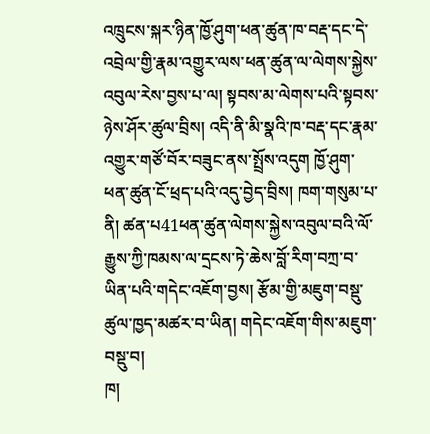འཁྲུངས་སྐར་ཉིན་ཁྱོ་ཤུག་ཕན་ཚུན་ཁ་བརྡ་དང་དེ་འབྲེལ་གྱི་རྣམ་འགྱུར་ལས་ཕན་ཚུན་ལ་ལེགས་སྐྱེས་འབུལ་རེས་བྱས་པ་ལ། སྟབས་མ་ལེགས་པའི་སྟབས་ཉེས་ཤོར་ཚུལ་བྲིས། འདི་ནི་མི་སྣའི་ཁ་བརྡ་དང་རྣམ་འགྱུར་གཙོ་བོར་བཟུང་ནས་སྤྲོས་འདུག ཁྱོ་ཤུག་ཕན་ཚུན་ངོ་ཕྲད་པའི་འདུ་བྱེད་བྲིས། ཁག་གསུམ་པ་ནི། ཚན་པ41ཕན་ཚུན་ལེགས་སྐྱེས་འབུལ་བའི་ལོ་རྒྱུས་ཀྱི་ཁམས་ལ་དྲངས་ཏེ་ཆེས་བློ་རིག་བཀྲ་བ་ཡིན་པའི་གདེང་འཇོག་བྱས། རྩོམ་གྱི་མཇུག་བསྡུ་ཚུལ་ཁྱད་མཚར་བ་ཡིན། གདེང་འཇོག་གིས་མཇུག་བསྡུ་བ།
ཁ།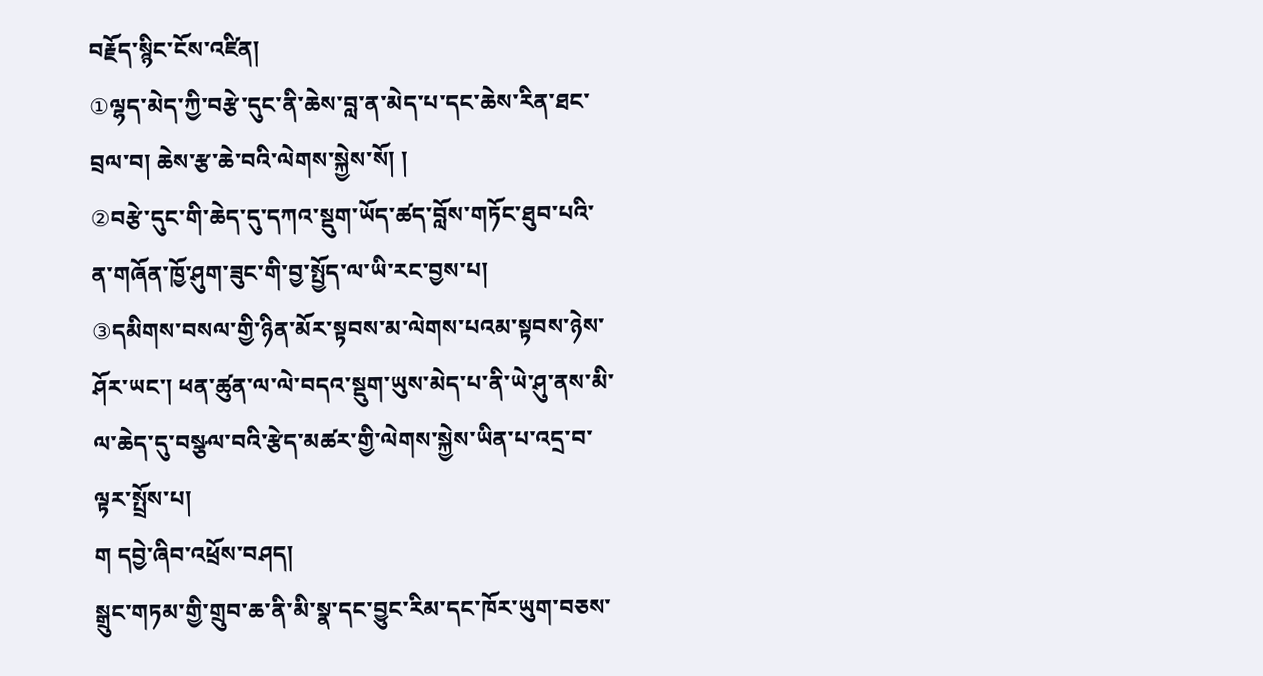བརྗོད་སྙིང་ངོས་འཛིན།
①ལྷད་མེད་ཀྱི་བརྩེ་དུང་ནི་ཆེས་བླ་ན་མེད་པ་དང་ཆེས་རིན་ཐང་བྲལ་བ། ཆེས་རྩ་ཆེ་བའི་ལེགས་སྐྱེས་སོ། །
②བརྩེ་དུང་གི་ཆེད་དུ་དཀའ་སྡུག་ཡོད་ཚད་བློས་གཏོང་ཐུབ་པའི་ན་གཞོན་ཁྱོ་ཤུག་ཟུང་གི་བྱ་སྤྱོད་ལ་ཡི་རང་བྱས་པ།
③དམིགས་བསལ་གྱི་ཉིན་མོར་སྟབས་མ་ལེགས་པའམ་སྟབས་ཉེས་ཤོར་ཡང་། ཕན་ཚུན་ལ་ལེ་བདའ་སྡུག་ཡུས་མེད་པ་ནི་ཡེ་ཤུ་ནས་མི་ལ་ཆེད་དུ་བསྩལ་བའི་རྩེད་མཚར་གྱི་ལེགས་སྐྱེས་ཡིན་པ་འདྲ་བ་ལྟར་སྤྲོས་པ།
ག དབྱེ་ཞིབ་འཕྲོས་བཤད།
སྒྲུང་གཏམ་གྱི་གྲུབ་ཆ་ནི་མི་སྣ་དང་བྱུང་རིམ་དང་ཁོར་ཡུག་བཅས་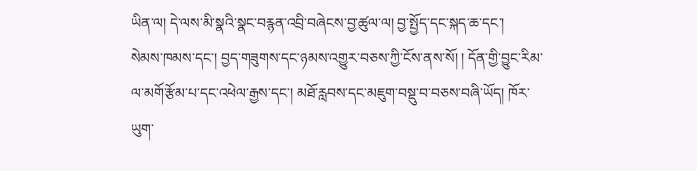ཡིན་ལ། དེ་ལས་མི་སྣའི་སྣང་བརྙན་འབྲི་བཞེངས་བྱ་ཚུལ་ལ། བྱ་སྤྱོད་དང་སྐད་ཆ་དང་།
སེམས་ཁམས་དང་། བྱད་གཟུགས་དང་ཉམས་འགྱུར་བཅས་ཀྱི་ངོས་ནས་སོ། ། དོན་གྱི་བྱུང་རིམ་ལ་མགོ་རྩོམ་པ་དང་འཕེལ་རྒྱས་དང་། མཐོ་རླབས་དང་མཇུག་བསྡུ་བ་བཅས་བཞི་ཡོད། ཁོར་ཡུག་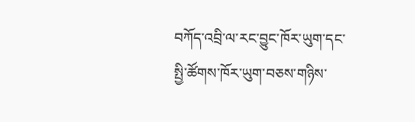བཀོད་འབྲི་ལ་རང་བྱུང་ཁོར་ཡུག་དང་སྤྱི་ཚོགས་ཁོར་ཡུག་བཅས་གཉིས་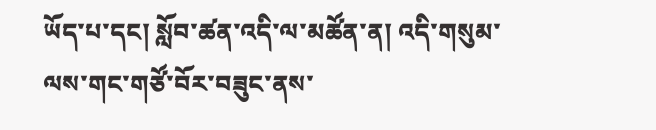ཡོད་པ་དང། སློབ་ཚན་འདི་ལ་མཚོན་ན། འདི་གསུམ་ལས་གང་གཙོ་བོར་བཟུང་ནས་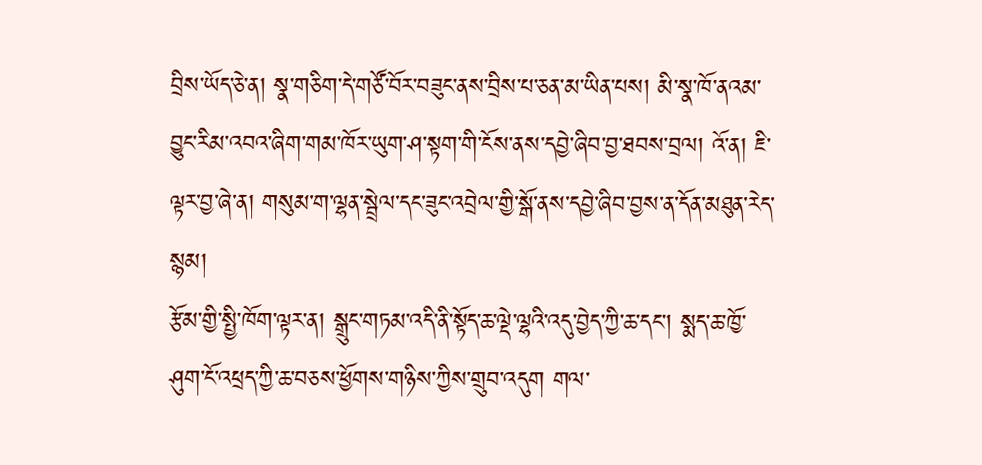བྲིས་ཡོད་ཅེ་ན། སྣ་གཅིག་དེ་གཙོ་བོར་བཟུང་ནས་བྲིས་པ་ཅན་མ་ཡིན་པས། མི་སྣ་ཁོ་ནའམ་བྱུང་རིམ་འབའ་ཞིག་གམ་ཁོར་ཡུག་ཤ་སྟག་གི་ངོས་ནས་དབྱེ་ཞིབ་བྱ་ཐབས་བྲལ། འོ་ན། ཇི་ལྟར་བྱ་ཞེ་ན། གསུམ་ག་ལྷན་སྦྲེལ་དང་ཟུང་འབྲེལ་གྱི་སྒོ་ནས་དབྱེ་ཞིབ་བྱས་ན་དོན་མཐུན་རེད་སྙམ།
རྩོམ་གྱི་སྤྱི་ཁོག་ལྟར་ན། སྒྲུང་གཏམ་འདི་ནི་སྟོད་ཆ་ལྡེ་ལྷའི་འདུ་བྱེད་ཀྱི་ཆ་དང་། སྨད་ཆ་ཁྱོ་ཤུག་ངོ་འཕྲད་ཀྱི་ཆ་བཅས་ཕྱོགས་གཉིས་ཀྱིས་གྲུབ་འདུག གལ་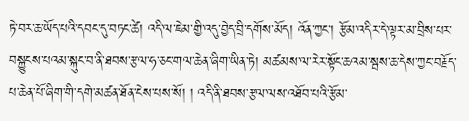ཏེ་བར་ཆ་ཡོད་པའི་དབང་དུ་བཏང་ཚེ། འདི་ལ་ཇེམ་གྱི་འདུ་བྱེད་བྲི་དགོས་མོད། འོན་ཀྱང་། རྩོམ་འདིར་དེ་ལྟར་མ་བྲིས་པར་བསྐྱུངས་པའམ་སྐུང་བ་ནི་ཐབས་རྩལ་ཧ་ཅང་གལ་ཆེན་ཞིག་ཡིན་ཏེ། མཚམས་ལ་རེར་སྟོང་ཆའམ་སྦས་ཆ་དེས་ཀྱང་བརྗོད་པ་ཆེན་པོ་ཞིག་གི་དགེ་མཚན་ཐོན་ངེས་པས་སོ། ། འདི་ནི་ཐབས་རྩལ་ལས་འཐོབ་པའི་རྩོམ་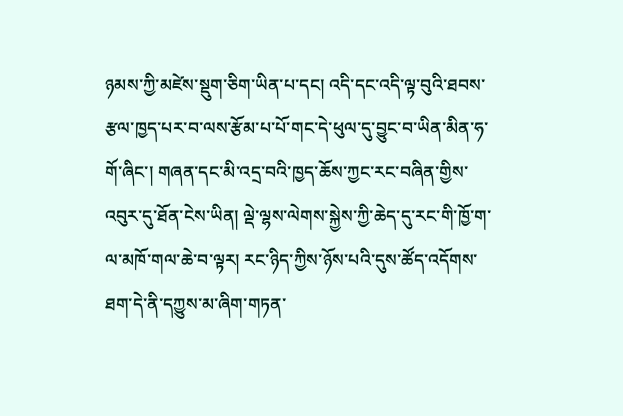ཉམས་ཀྱི་མཛེས་སྡུག་ཅིག་ཡིན་པ་དང། འདི་དང་འདི་ལྟ་བུའི་ཐབས་རྩལ་ཁྱད་པར་བ་ལས་རྩོམ་པ་པོ་གང་དེ་ཕུལ་དུ་བྱུང་བ་ཡིན་མིན་ཧ་གོ་ཞིང་། གཞན་དང་མི་འདྲ་བའི་ཁྱད་ཆོས་ཀྱང་རང་བཞིན་གྱིས་འབུར་དུ་ཐོན་ངེས་ཡིན། ལྡེ་ལྷས་ལེགས་སྐྱེས་ཀྱི་ཆེད་དུ་རང་གི་ཁྱོ་ག་ལ་མཁོ་གལ་ཆེ་བ་ལྟར། རང་ཉིད་ཀྱིས་ཉོས་པའི་དུས་ཚོད་འདོགས་ཐག་དེ་ནི་དཀྱུས་མ་ཞིག་གཏན་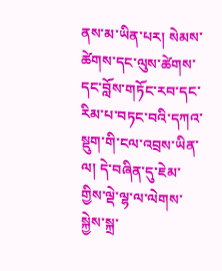ནས་མ་ཡིན་པར། སེམས་ཚེགས་དང་ལུས་ཚེགས་དང་བློས་གཏོང་རབ་དང་རིམ་པ་བཏང་བའི་དཀའ་སྡུག་གི་ངལ་འབྲས་ཡིན་ལ། དེ་བཞིན་དུ་ཇེམ་གྱིས་ལྡེ་ལྷ་ལ་ལེགས་སྐྱེས་སྐྲ་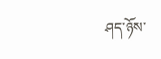ཤད་ཉོས་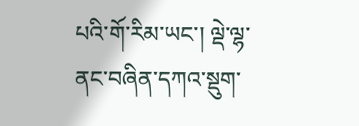པའི་གོ་རིམ་ཡང་། ལྡེ་ལྷ་ནང་བཞིན་དཀའ་སྡུག་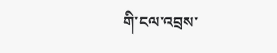གི་ངལ་འབྲས་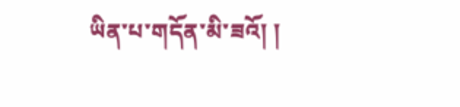ཡིན་པ་གདོན་མི་ཟའོ། །